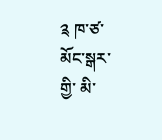༉ ཁ་ཙ་ མོང་སྒར་གྱི་ མི་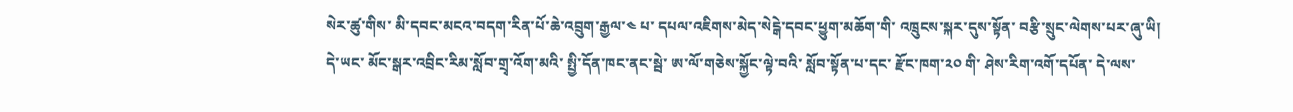སེར་ཚུ་གིས་ མི་དབང་མངའ་བདག་རིན་པོ་ཆེ་འབྲུག་རྒྱལ་༤ པ་ དཔལ་འཇིགས་མེད་སེངྒེ་དབང་ཕྱུག་མཆོག་གི་ འཁྲུངས་སྐར་དུས་སྟོན་ བརྩི་སྲུང་ལེགས་པར་ཞུ་ཡི།
དེ་ཡང་ མོང་སྒར་འབྲིང་རིམ་སློབ་གྲྭ་འོག་མའི་ སྤྱི་དོན་ཁང་ནང་སྦེ་ ཨ་ལོ་གཅེས་སྐྱོང་ལྟེ་བའི་ སློབ་སྟོན་པ་དང་ རྫོང་ཁག་༢༠ གི་ ཤེས་རིག་འགོ་དཔོན་ དེ་ལས་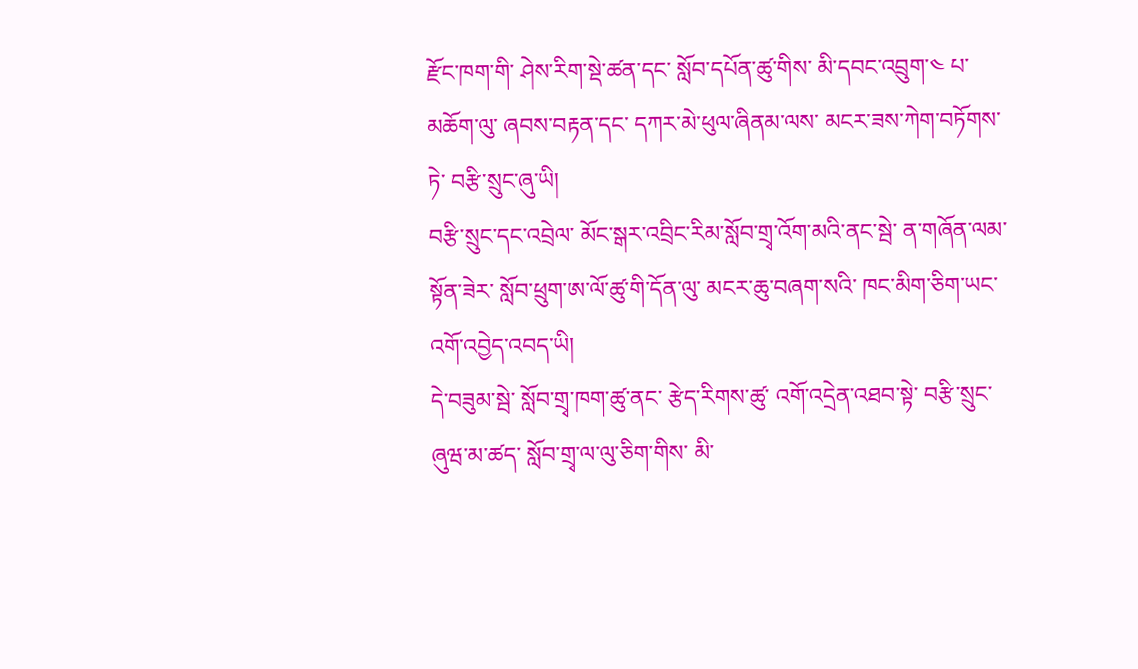རྫོང་ཁག་གི་ ཤེས་རིག་སྡེ་ཚན་དང་ སློབ་དཔོན་ཚུ་གིས་ མི་དབང་འབྲུག་༤ པ་མཆོག་ལུ་ ཞབས་བརྟན་དང་ དཀར་མེ་ཕུལ་ཞིནམ་ལས་ མངར་ཟས་ཀེག་བཏོགས་ཏེ་ བརྩི་སྲུང་ཞུ་ཡི།
བརྩི་སྲུང་དང་འབྲེལ་ མོང་སྒར་འབྲིང་རིམ་སློབ་གྲྭ་འོག་མའི་ནང་སྦེ་ ན་གཞོན་ལམ་སྟོན་ཟེར་ སློབ་ཕྲུག་ཨ་ལོ་ཚུ་གི་དོན་ལུ་ མངར་ཆུ་བཞག་སའི་ ཁང་མིག་ཅིག་ཡང་ འགོ་འབྱེད་འབད་ཡི།
དེ་བཟུམ་སྦེ་ སློབ་གྲྭ་ཁག་ཚུ་ནང་ རྩེད་རིགས་ཚུ་ འགོ་འདྲེན་འཐབ་སྟེ་ བརྩི་སྲུང་ཞུཝ་མ་ཚད་ སློབ་གྲྭ་ལ་ལུ་ཅིག་གིས་ མི་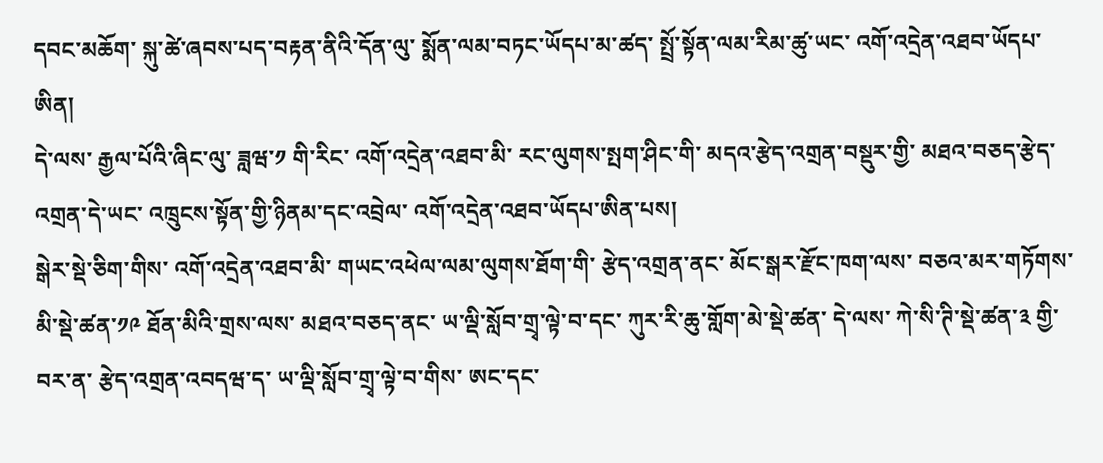དབང་མཆོག་ སྐུ་ཚེ་ཞབས་པད་བརྟན་ནིའི་དོན་ལུ་ སྨོན་ལམ་བཏང་ཡོདཔ་མ་ཚད་ སྤྲོ་སྟོན་ལམ་རིམ་ཚུ་ཡང་ འགོ་འདྲེན་འཐབ་ཡོདཔ་ཨིན།
དེ་ལས་ རྒྱལ་པོའི་ཞིང་ལུ་ ཟླཝ་༡ གི་རིང་ འགོ་འདྲེན་འཐབ་མི་ རང་ལུགས་སྤག་ཤིང་གི་ མདའ་རྩེད་འགྲན་བསྡུར་གྱི་ མཐའ་བཅད་རྩེད་འགྲན་དེ་ཡང་ འཁྲུངས་སྟོན་གྱི་ཉིནམ་དང་འབྲེལ་ འགོ་འདྲེན་འཐབ་ཡོདཔ་ཨིན་པས།
སྒེར་སྡེ་ཅིག་གིས་ འགོ་འདྲེན་འཐབ་མི་ གཡང་འཕེལ་ལམ་ལུགས་ཐོག་གི་ རྩེད་འགྲན་ནང་ མོང་སྒར་རྫོང་ཁག་ལས་ བཅའ་མར་གཏོགས་མི་སྡེ་ཚན་༡༩ ཐོན་མིའི་གྲས་ལས་ མཐའ་བཅད་ནང་ ཡ་ལྡི་སློབ་གྲྭ་ལྟེ་བ་དང་ ཀུར་རི་ཆུ་གློག་མེ་སྡེ་ཚན་ དེ་ལས་ ཀེ་སི་ཊི་སྡེ་ཚན་༣ གྱི་བར་ན་ རྩེད་འགྲན་འབདཝ་ད་ ཡ་ལྡི་སློབ་གྲྭ་ལྟེ་བ་གིས་ ཨང་དང་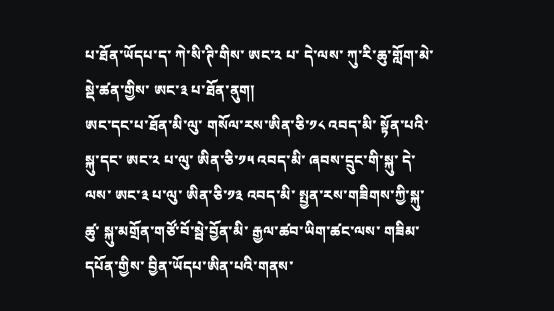པ་ཐོན་ཡོདཔ་ད་ ཀེ་སི་ཊི་གིས་ ཨང་༢ པ་ དེ་ལས་ ཀུ་རི་ཆུ་གློག་མེ་སྡེ་ཚན་གྱིས་ ཨང་༣ པ་ཐོན་ནུག།
ཨང་དང་པ་ཐོན་མི་ལུ་ གསོལ་རས་ཨིན་ཅི་༡༨ འབད་མི་ སྟོན་པའི་སྐུ་དང་ ཨང་༢ པ་ལུ་ ཨིན་ཅི་༡༥ འབད་མི་ ཞབས་དྲུང་གི་སྐུ་ དེ་ལས་ ཨང་༣ པ་ལུ་ ཨིན་ཅི་༡༣ འབད་མི་ སྤྱན་རས་གཟིགས་ཀྱི་སྐུ་ཚུ་ སྐུ་མགྲོན་གཙོ་བོ་སྦེ་བྱོན་མི་ རྒྱལ་ཚབ་ཡིག་ཚང་ལས་ གཟིམ་དཔོན་གྱིས་ བྱིན་ཡོདཔ་ཨིན་པའི་གནས་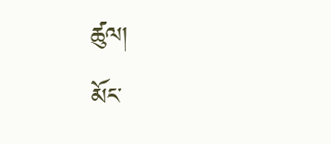ཚུལ།
མོང་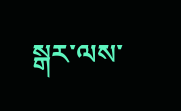སྒར་ལས་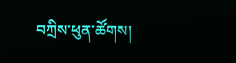བཀྲིས་ཕུན་ཚོགས།